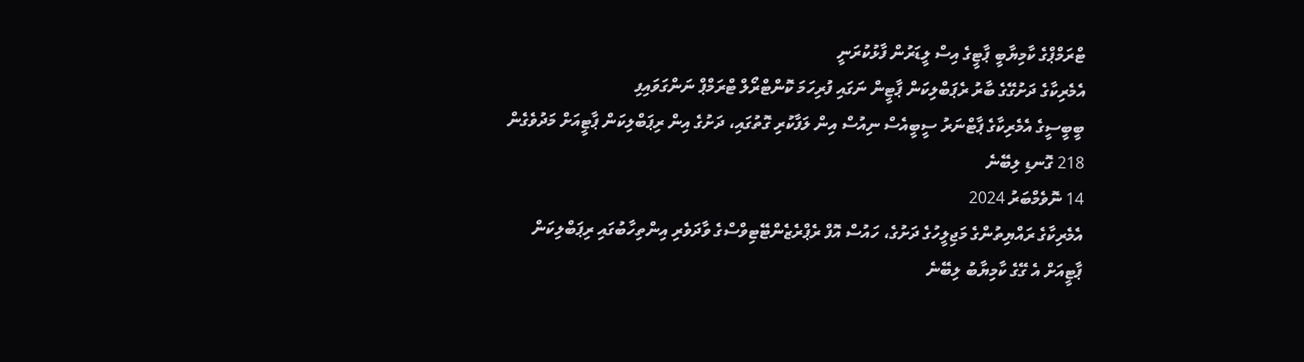ޓްރަމްޕްގެ ކާމިޔާބީ ޕާޓީގެ އިސް ލީޑަރުން ފާޅުކުރަނީ
އެމެރިކާގެ ދަށުގޭގެ ބާރު ރެޕަބްލިކަން ޕާޓީން ނަގައި ފުރިހަމަ ކޮންޓްރޯލް ޓްރަމްޕް ނަންގަވައިފި
ބީބީސީގެ އެމެރިކާގެ ޕާޓްނަރު ސީބީއެސް ނިއުސް އިން ލަފާކުރި ގޮތުގައި، ދަށުގެ އިން ރިޕަބްލިކަން ޕާޓީއަށް މަދުވެގެން 218 ގޮނޑި ލިބޭނެ
14 ނޮވެމްބަރު 2024
އެމެރިކާގެ ރައްޔިތުންގެ މަޖިލީހުގެ ދަށުގެ، ހައުސް އޮފް ރެޕްރެޒެންޓޭޓިވްސްގެ ވާދަވެރި އިންތިހާބުގައި ރިޕަބްލިކަން ޕާޓީއަށް އެ ގޭގެ ކާމިޔާބު ލިބޭނެ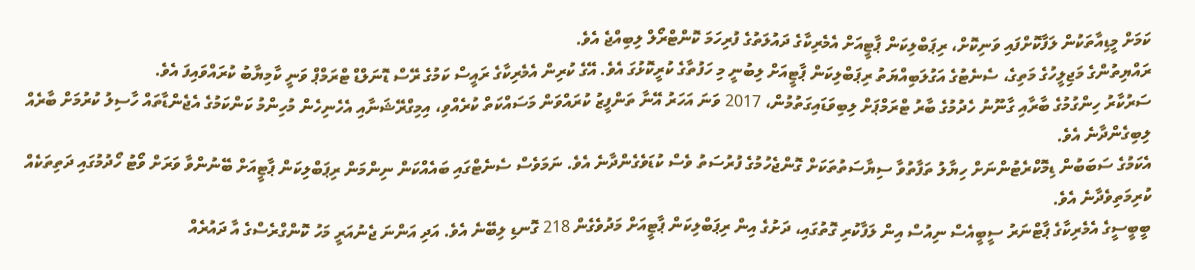ކަމަށް މީޑިއާތަކުން ލަފާކޮށްފައި ވަނިކޮށް، ރިޕަބްލިކަން ޕާޓީއަށް އެމެރިކާގެ ދައުލަތުގެ ފުރިހަމަ ކޮންޓްރޯލް ލިބިއްޖެ އެވެ.
ރައްޔިތުންގެ މަޖިލީހުގެ މަތިގެ، ސެނެޓުގެ އަގުލަބިއްޔަތު ރިޕަބްލިކަން ޕާޓީއަށް ލިބުނީ މި ހަފުތާގެ ކުރީކޮޅުގަ އެވެ. އޭގެ ކުރިން އެމެރިކާގެ ރައީސް ކަމުގެ ރޭސް ޑޮނަލްޑް ޓްރަމްޕް ވަނީ ކާމިޔާބު ކުރައްވައިފަ އެވެ.
ސަރުކާރު ހިންގުމުގެ ބާރާއި ގާނޫނު ހެދުމުގެ ބާރު ޓްރަމްޕަށް ލިބިވަޑައިގަތުމުން، 2017 ވަނަ އަހަރު އޭނާ ތަންފީޒު ކުރައްވަން މަސައްކަތް ކުރެއްވި، އިމިގްރޭޝަނާއި އެހެނިހެން މުހިންމު ކަންކަމުގެ އެޖެންޑާތައް ހާސިލު ކުރުމަށް ބާރެއް ލިބިގެންދާނެ އެވެ.
އެކަމުގެ ސަބަބުން ޑިމޮކްރެޓުންނަށް ހިޔާލު ތަފާތުވާ ސިޔާސަތުތަކަށް ގޮންޖެހުމުގެ ފުރުސަތު ވެސް ކުޑަވެގެންދާނެ އެވެ. ނަމަވެސް ސެނެޓްގައި ބައެއްކަން ނިންމަން ރިޕަބްލިކަން ޕާޓީއަށް ބޭނުންވާ ވަރަށް ވޯޓު ހޯދުމުގައި ދަތިތަކެއް ކުރިމަތިވެދާނެ އެވެ.
ބީބީސީގެ އެމެރިކާގެ ޕާޓްނަރު ސީބީއެސް ނިއުސް އިން ލަފާކުރި ގޮތުގައި، ދަށުގެ އިން ރިޕަބްލިކަން ޕާޓީއަށް މަދުވެގެން 218 ގޮނޑި ލިބޭނެ އެވެ. އަދި އަންނަ ޖެނުއަރީ މަހު ކޮންގްރެސްގެ އާ ދައުރެއް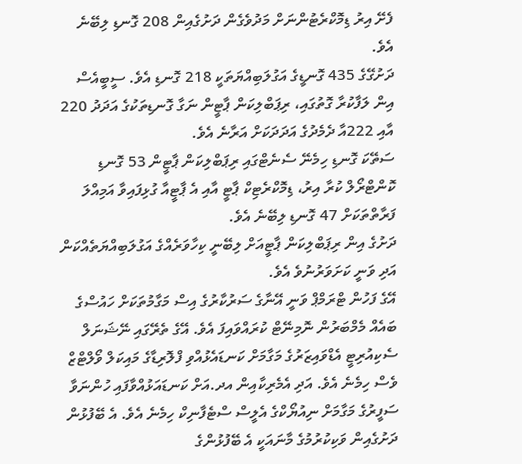ފެށޭ އިރު ޑިމޮކްރެޓުންނަށް މަދުވެގެން ދަށުގެއިން 208 ގޮނޑި ލިބޭނެ އެވެ.
ދަށުގޭގެ 435 ގޮނޑީގެ އަގުލަބިއްޔަތަކީ 218 ގޮނޑި އެވެ. ސީބީއެސް އިން ލަފާކުރާ ގޮތުގައި، ރިޕަބްލިކަން ޕާޓީން ނަގާ ގޮނޑިތަކުގެ އަދަދު 220 އާއި 222އާ ދެމެދުގެ އަދަދަކަށް އަރާނެ އެވެ.
ސަތޭކަ ގޮނޑި ހިމެނޭ ސެނެޓްގައި ރިޕަބްލިކަން ޕާޓީން 53 ގޮނޑި ކޮންޓްރޯލް ކުރާ އިރު، ޑިމޮކްރެޓިކް ޕާޓީ އާއި އެ ޕާޓީއާ ގުޅިފައިވާ އަމިއްލަ ފަރާތްތަކަށް 47 ގޮނޑި ލިބޭނެ އެވެ.
ދަށުގެ އިން ރިޕަބްލިކަން ޕާޓީއަށް ލިބޭނީ ކިހާވަރެއްގެ އަގުލަބިއްޔަތެއްކަން އަދި ވަނީ ކަށަވަރުނުވެ އެވެ.
އޭގެ ފަހުން ޓްރަމްޕް ވަނީ އޭނާގެ ސަރުކާރުގެ އިސް މަގާމުތަކަށް ހައުސްގެ ބައެއް މެމްބަރުން ނޮމިނޭޓް ކުރައްވައިފަ އެވެ. އޭގެ ތެރޭގައި ނޭޝަނަލް ސެކިއުރިޓީ އެޑްވައިޒަރުގެ މަގާމަށް ކަނޑައެޅުއްވި ފްލޮރިޑާގެ މައިކަލް ވޯލްޓްޒް ވެސް ހިމެނެ އެވެ. އަދި އެމެރިކާއިން އދ.އަށް ކަނޑައަޅުއްވާފައި ހުންނަވާ ސަފީރުގެ މަގާމަށް ނިއުޔޯކްގެ އެލީސް ސްޓެފާނިކް ހިމެނެ އެވެ. އެ ބޭފުޅުން ދަށުގެއިން ވަކިކުރުމުގެ މާނައަކީ އެ ބޭފުޅުންގެ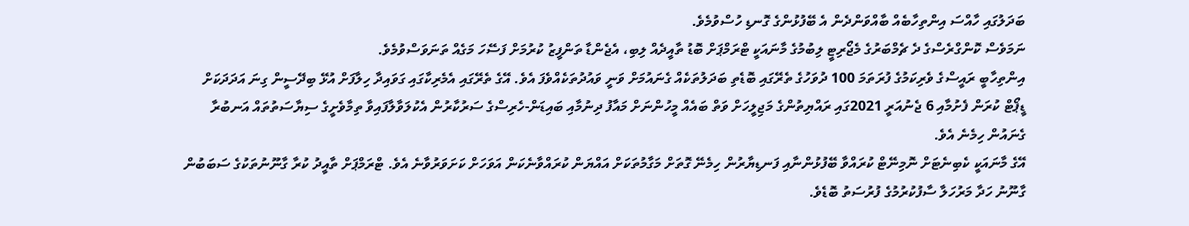ބަދަލުގައި ހާއްސަ އިންތިހާބެއް ބާއްވަންދެން އެ ބޭފުޅުންގެ ގޮނޑި ހުސްވުމެވެ.
ނަމަވެސް ކޮންގްރެސްގެ ދެ ޗެމްބަރުގެ މެޖޯރިޓީ ލިބުމުގެ މާނައަކީ ޓްރަމްޕަށް ބޮޑު ތާއީދެއް ލިބި، އެޖެންޑާ ތަންފީޒު ކުރުމަށް ފަސޭހަ މަގެއް ތަނަވަސްވުމެވެ.
އިންތިހާބީ ރައީސްގެ ވެރިކަމުގެ ފުރަތަމަ 100 ދުވަހުގެ ތެރޭގައި ބޮޑެތި ބަދަލުތަކެއް ގެނައުމަށް ވަނީ ވައުދުތަކެއްވެފަ އެވެ. އޭގެ ތެރޭގައި އެމެރިކާގައި ގަވައިދާ ހިލާފަށް އުޅޭ ބިދޭސީން ގިނަ އަދަދަކަށް ޑީޕޯޓް ކުރަން ފެށުމާއި 6 ޖެނުއަރީ 2021ގައި ރައްޔިތުންގެ މަޖިލީހަށް ވަތް ބައެއް މީހުންނަށް މައާފު ދިނުމާއި ބައިޑަން-ހެރިސްގެ ސަރުކާރުން އެކުލަވާލާފައިވާ ތިމާވެށީގެ ސިޔާސަތުތައް އަނބުރާ ގެނައުން ހިމެނެ އެވެ.
އޭގެ މާނައަކީ ކެބިނެޓަށް ނޮމިނޭޓް ކުރައްވާ ބޭފުޅުންނާއި ފަނޑިޔާރުން ހިމެނޭ ގޮތަށް މަގާމުތަކަށް އައްޔަން ކުރައްވާނެކަން އަވަހަށް ކަށަވަރުވާނެ އެވެ. ޓްރަމްޕަށް ތާއީދު ކުރާ ގާނޫނުތަކުގެ ސަބަބުން ގާނޫނު ހަދާ މަރުހަލާ ސާފުކުރުމުގެ ފުރުސަތު ބޮޑެވެ.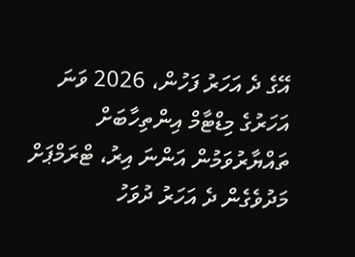އޭގެ ދެ އަހަރު ފަހުން، 2026 ވަނަ އަހަރުގެ މިޑްޓާމް އިންތިހާބަށް ތައްޔާރުވަމުން އަންނަ އިރު، ޓްރަމްޕަށް މަދުވެގެން ދެ އަހަރު ދުވަހު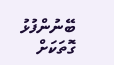ބޭނުންފުޅު ގޮތަކަށް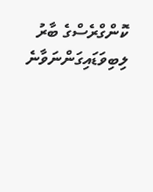ކޮންގްރެސްގެ ބާރު ލިބިވަޑައިގަންނަވާނެ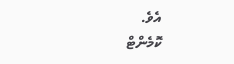އެވެ.
ކޮމެންޓް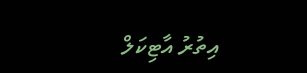އިތުރު އާޓިކަލް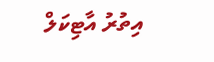އިތުރު އާޓިކަލް